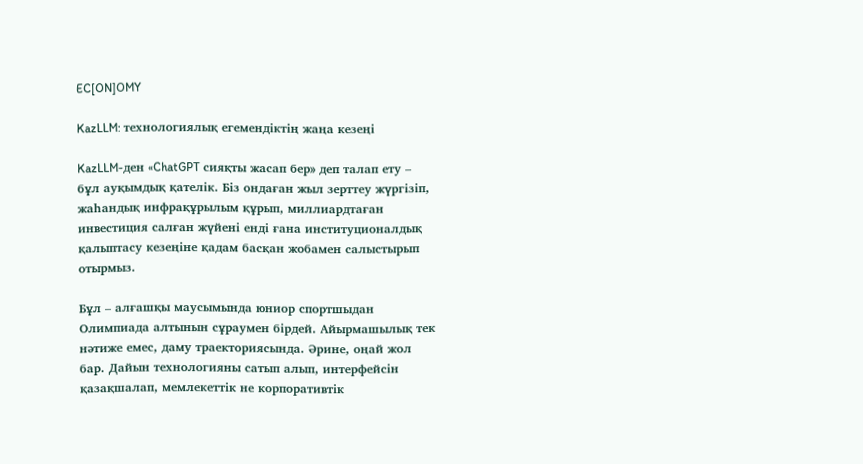EC[ON]OMY

KazLLM: технологиялық егемендіктің жаңа кезеңі

KazLLM-ден «ChatGPT сияқты жасап бер» деп талап ету – бұл ауқымдық қателік. Біз ондаған жыл зерттеу жүргізіп, жаһандық инфрақұрылым құрып, миллиардтаған инвестиция салған жүйені енді ғана институционалдық қалыптасу кезеңіне қадам басқан жобамен салыстырып отырмыз.

Бұл – алғашқы маусымында юниор спортшыдан Олимпиада алтынын сұраумен бірдей. Айырмашылық тек нәтиже емес, даму траекториясында. Әрине, оңай жол бар. Дайын технологияны сатып алып, интерфейсін қазақшалап, мемлекеттік не корпоративтік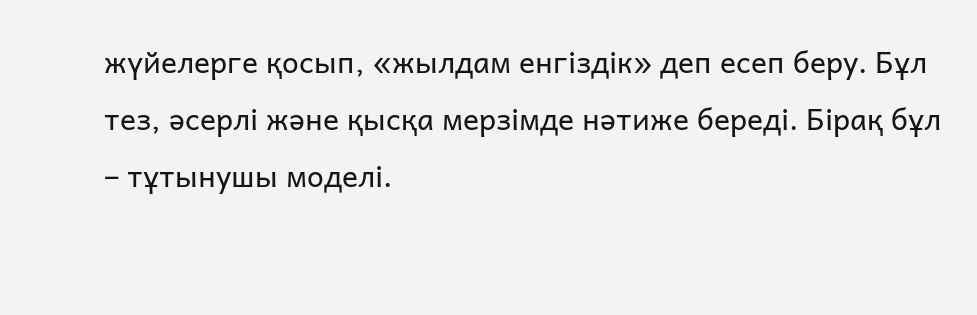жүйелерге қосып, «жылдам енгіздік» деп есеп беру. Бұл тез, әсерлі және қысқа мерзімде нәтиже береді. Бірақ бұл – тұтынушы моделі.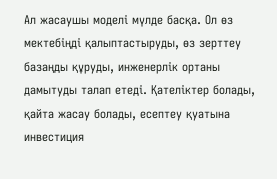Ал жасаушы моделі мүлде басқа. Ол өз мектебіңді қалыптастыруды, өз зерттеу базаңды құруды, инженерлік ортаны дамытуды талап етеді. Қателіктер болады, қайта жасау болады, есептеу қуатына инвестиция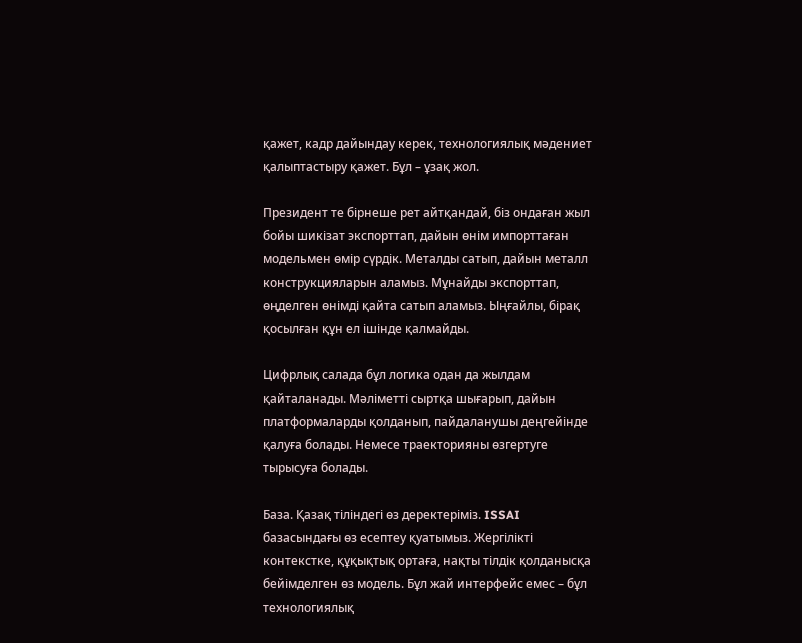қажет, кадр дайындау керек, технологиялық мәдениет қалыптастыру қажет. Бұл – ұзақ жол.

Президент те бірнеше рет айтқандай, біз ондаған жыл бойы шикізат экспорттап, дайын өнім импорттаған модельмен өмір сүрдік. Металды сатып, дайын металл конструкцияларын аламыз. Мұнайды экспорттап, өңделген өнімді қайта сатып аламыз. Ыңғайлы, бірақ қосылған құн ел ішінде қалмайды.

Цифрлық салада бұл логика одан да жылдам қайталанады. Мәліметті сыртқа шығарып, дайын платформаларды қолданып, пайдаланушы деңгейінде қалуға болады. Немесе траекторияны өзгертуге тырысуға болады.

База. Қазақ тіліндегі өз деректеріміз. ISSAI базасындағы өз есептеу қуатымыз. Жергілікті контекстке, құқықтық ортаға, нақты тілдік қолданысқа бейімделген өз модель. Бұл жай интерфейс емес – бұл технологиялық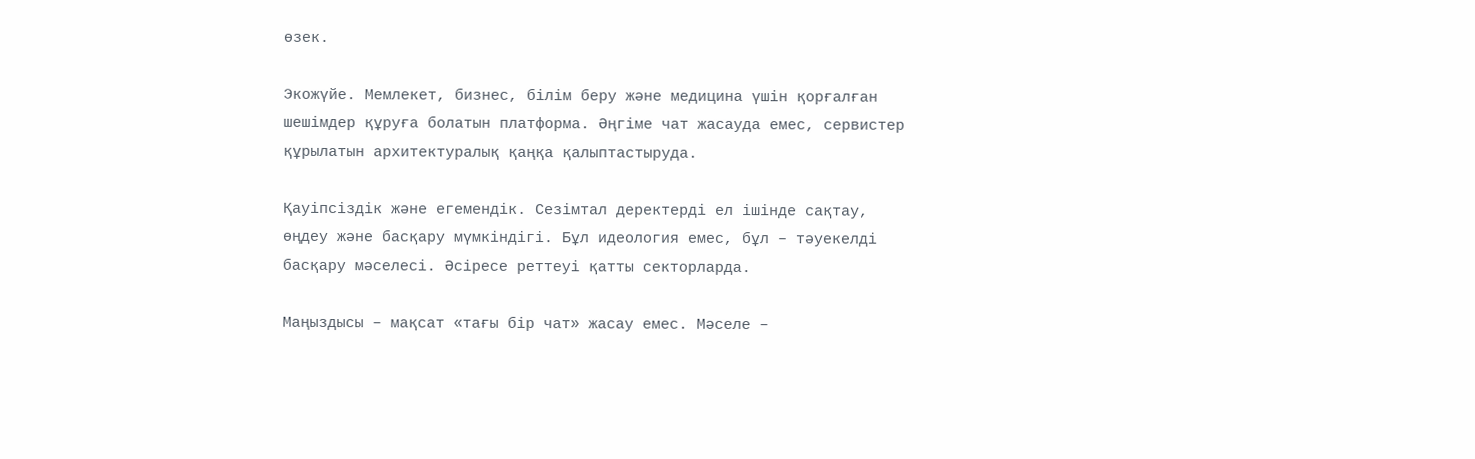өзек.

Экожүйе. Мемлекет, бизнес, білім беру және медицина үшін қорғалған шешімдер құруға болатын платформа. Әңгіме чат жасауда емес, сервистер құрылатын архитектуралық қаңқа қалыптастыруда.

Қауіпсіздік және егемендік. Сезімтал деректерді ел ішінде сақтау, өңдеу және басқару мүмкіндігі. Бұл идеология емес, бұл – тәуекелді басқару мәселесі. Әсіресе реттеуі қатты секторларда.

Маңыздысы – мақсат «тағы бір чат» жасау емес. Мәселе –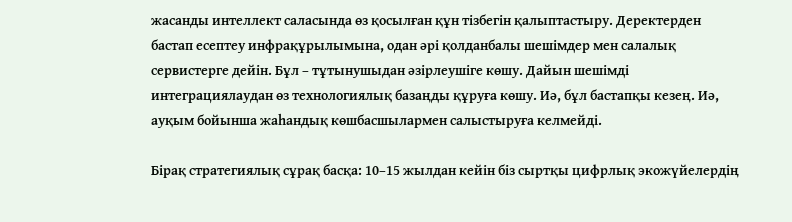жасанды интеллект саласында өз қосылған құн тізбегін қалыптастыру. Деректерден бастап есептеу инфрақұрылымына, одан әрі қолданбалы шешімдер мен салалық сервистерге дейін. Бұл – тұтынушыдан әзірлеушіге көшу. Дайын шешімді интеграциялаудан өз технологиялық базаңды құруға көшу. Иә, бұл бастапқы кезең. Иә, ауқым бойынша жаһандық көшбасшылармен салыстыруға келмейді.

Бірақ стратегиялық сұрақ басқа: 10–15 жылдан кейін біз сыртқы цифрлық экожүйелердің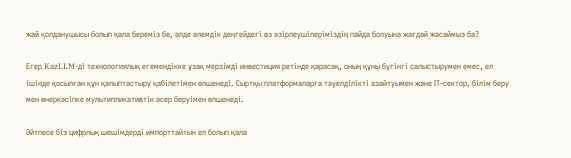жай қолданушысы болып қала береміз бе, әлде әлемдік деңгейдегі өз әзірлеушілеріміздің пайда болуына жағдай жасаймыз ба?

Егер KazLLM-ді технологиялық егемендікке ұзақ мерзімді инвестиция ретінде қарасақ, оның құны бүгінгі салыстырумен емес, ел ішінде қосылған құн қалыптастыру қабілетімен өлшенеді. Сыртқы платформаларға тәуелділікті азайтуымен және ІТ-сектор, білім беру мен өнеркәсіпке мультипликативтік әсер беруімен өлшенеді.

Әйтпесе біз цифрлық шешімдерді импорттайтын ел болып қала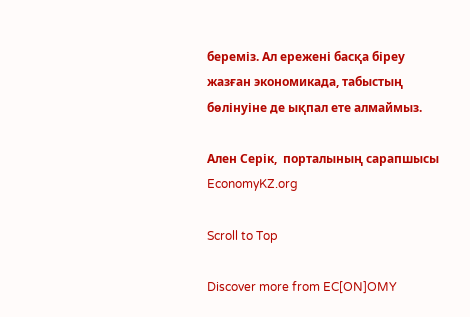береміз. Ал ережені басқа біреу жазған экономикада, табыстың бөлінуіне де ықпал ете алмаймыз.

Ален Серік,  порталының сарапшысы  EconomyKZ.org

Scroll to Top

Discover more from EC[ON]OMY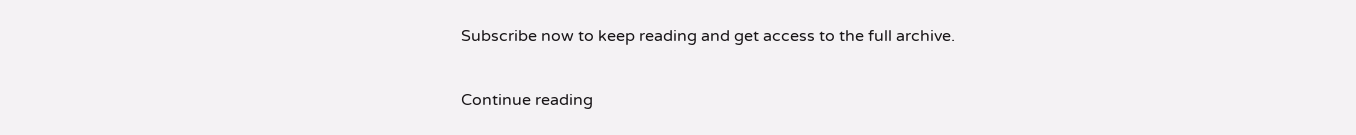Subscribe now to keep reading and get access to the full archive.

Continue reading